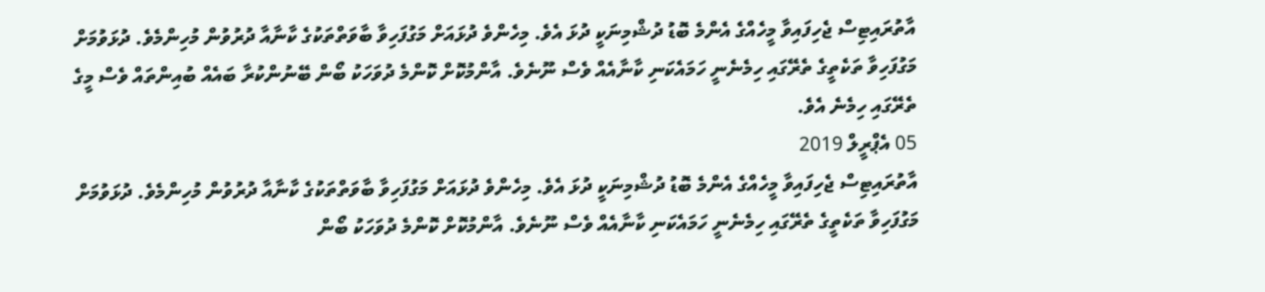އާތުރައިޓިސް ޖެހިފައިވާ މީހެއްގެ އެންމެ ބޮޑު ދުޝްމިނަކީ ދުޅަ އެވެ. މިހެންވެ ދުޅައަށް މަގުފަހިވާ ބާވަތްތަކުގެ ކާނާއާ ދުރުވުން މުހިންމެވެ. ދުޅަވުމަށް މަގުފަހިވާ ތަކެތީގެ ތެރޭގައި ހިމެނެނީ ހަމައެކަނި ކާނާއެއް ވެސް ނޫނެވެ. އާންމުކޮށް ކޮންމެ ދުވަހަކު ބޯން ބޭނުންކުރާ ބައެއް ބުއިންތައް ވެސް މީގެ ތެރޭގައި ހިމެނެ އެވެ.
05 އެޕްރީލް 2019
އާތުރައިޓިސް ޖެހިފައިވާ މީހެއްގެ އެންމެ ބޮޑު ދުޝްމިނަކީ ދުޅަ އެވެ. މިހެންވެ ދުޅައަށް މަގުފަހިވާ ބާވަތްތަކުގެ ކާނާއާ ދުރުވުން މުހިންމެވެ. ދުޅަވުމަށް މަގުފަހިވާ ތަކެތީގެ ތެރޭގައި ހިމެނެނީ ހަމައެކަނި ކާނާއެއް ވެސް ނޫނެވެ. އާންމުކޮށް ކޮންމެ ދުވަހަކު ބޯން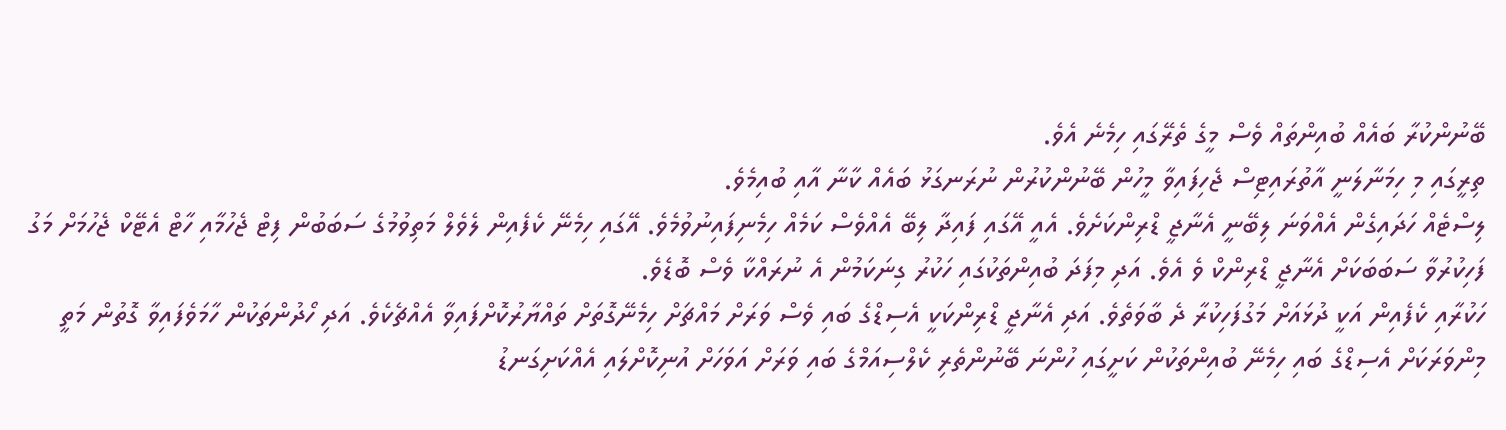ބޭނުންކުރާ ބައެއް ބުއިންތައް ވެސް މީގެ ތެރޭގައި ހިމެނެ އެވެ.
ތިރީގައި މި ހިމަނާލަނީ އާތުރައިޓިސް ޖެހިފައިވާ މީހުން ބޭނުންކުރުން ނުރަނގަޅު ބައެއް ކާނާ އާއި ބުއިމެވެ.
ލިސްޓެއް ހަދައިގެން އެއްވަނަ ލިބޭނީ އެނާޖީ ޑްރިންކަށެވެ. އެއީ އޭގައި ފައިދާ ލިބޭ އެއްވެސް ކަމެއް ހިމެނިފައިނުވުމެވެ. އޭގައި ހިމެނޭ ކެފެއިން ލެވެލް މަތިވުމުގެ ސަބަބުން ފިޓް ޖެހުމާއި ހާޓް އެޓޭކް ޖެހުމަށް މަގު ފަހިކުރުވާ ސަބަބަކަށް އެނާޖީ ޑްރިންކް ވެ އެވެ. އަދި މިފަދަ ބުއިންތަކުގައި ހަކުރު ގިނަކަމުން އެ ނުރައްކާ ވެސް ބޮޑެވެ.
ހަކުރާއި ކެފެއިން އަކީ ދުޅައަށް މަގުފަހިކުރާ ދެ ބާވަތެވެ. އަދި އެނާޖީ ޑްރިންކަކީ އެސިޑްގެ ބައި ވެސް ވަރަށް މައްޗަށް ހިމެނޭގޮތަށް ތައްޔާރުކޮށްފައިވާ އެއްޗެކެވެ. އަދި ހޯދުންތަކުން ހާމަވެފައިވާ ގޮތުން މަތީ މިންވަރަކަށް އެސިޑްގެ ބައި ހިމެނޭ ބުއިންތަކުން ކަށީގައި ހުންނަ ބޭނުންތެރި ކެލްސިއަމްގެ ބައި ވަރަށް އަވަހަށް އުނިކޮށްލައި އެއްކަށިގަނޑު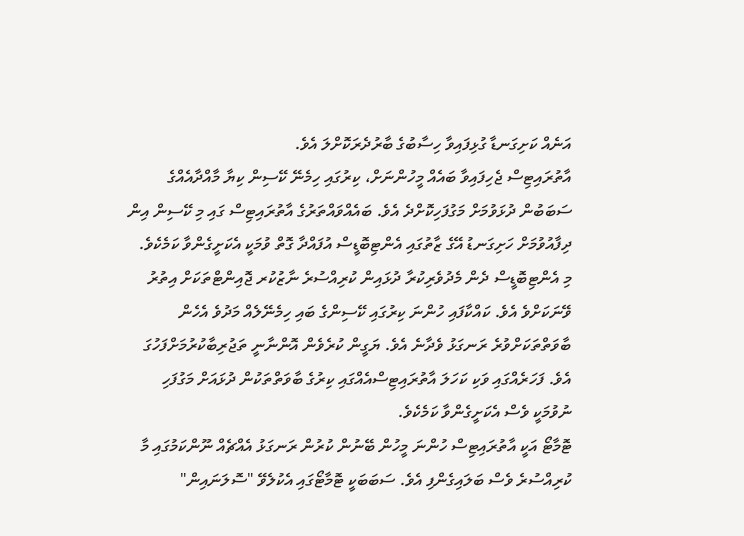އަނެއް ކަށިގަނޑާ ގުޅިފައިވާ ހިސާބުގެ ބާރުދެރަކޮށްލަ އެވެ.
އާތުރައިޓިސް ޖެހިފައިވާ ބައެއް މީހުންނަށް، ކިރުގައި ހިމެނޭ ކޭސިން ކިޔާ މާއްދާއެއްގެ ސަބަބުން ދުޅަވުމަށް މަގުފަހިކޮށްދެ އެވެ. ބައެއްވައްތަރުގެ އާތުރައިޓިސް ގައި މި ކޭސިން އިން ދިފާއުވުމަށް ހަށިގަނޑު އޭގެ ޒާތުގައި އެންޓިބޮޑީސް އުފައްދާ ގޮތް ވުމަކީ އެކަށީގެންވާ ކަމެކެވެ. މި އެންޓިބޮޑީސް ދެން މެދުވެރިކުރާ ދުޅައިން ކުރިއްސުރެ ނާޒުކުރ ޖޮއިންޓްތަކަށް އިތުރު ވޭނަކަށްވެ އެވެ. ކައްކާފައި ހުންނަ ކިރުގައި ކޭސިންގެ ބައި ހިމެނޭލެއް މަދުވެ އެހެން ބާވަތްތަކަށްވުރެ ރަނގަޅު ވެދާނެ އެވެ. ޔަގީން ކުރެވެން އޮންނާނީ ތަޖުރިބާކުރުމަށްފަހުގަ އެވެ. ފަހަރެއްގައި ވަކި ކަހަލަ އާތުރައިޓިސްއެއްގައި ކިރުގެ ބާވަތްތަކުން ދުޅައަށް މަގުފަހި ނުވުމަކީ ވެސް އެކަށީގެންވާ ކަމެކެވެ.
ޓޮމާޓޯ އަކީ އާތުރައިޓިސް ހުންނަ މީހުން ބޭނުން ކުރުން ރަނގަޅު އެއްޗެއް ނޫންކަމުގައި މާ ކުރިއްސުރެ ވެސް ބަލައިގެންފި އެވެ. ސަބަބަކީ ޓޮމާޓޯގައި އެކުލެވޭ "ސޮލަނައިން"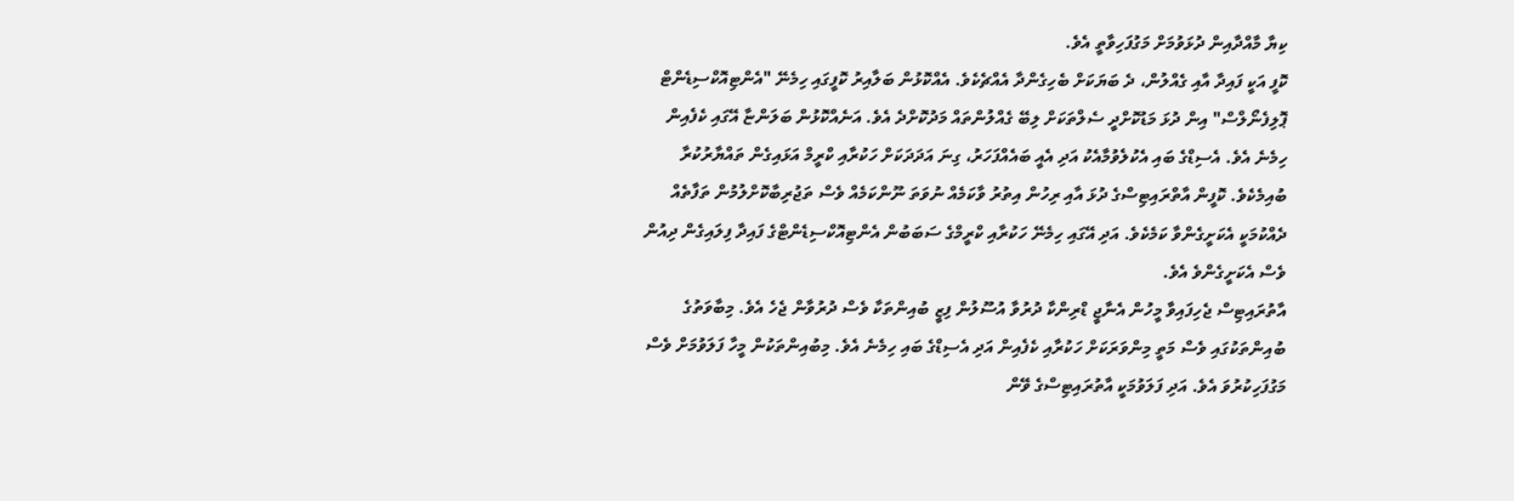ކިޔާ މާއްދާއިން ދުޅަވުމަށް މަގުފަހިވާތީ އެވެ.
ކޮފީ އަކީ ފައިދާ އާއި ގެއްލުން، ދެ ބަޔަކަށް ބެހިގެންދާ އެއްޗެކެވެ. އެއްކޮޅުން ބަލާއިރު ކޮފީގައި ހިމެނޭ "އެންޓިއޮކްސިޑެންޓް ޕޮލިފެނޯލްސް" އިން ދުޅަ މަޑުކޮށްދީ ސެލްތަކަށް ލިބޭ ގެއްލުންތައް މަދުކޮށްދެ އެވެ. އަނެއްކޮޅުން ބަލަންޏާ އޭގައި ކެފެއިން ހިމެނެ އެވެ. އެސިޑްގެ ބައި އެކުލެވުމާއެކު އަދި އެއީ ބައެއްފަހަރު، ގިނަ އަދަދަކަށް ހަކުރާއި ކްރީމް އަޅައިގެން ތައްޔާރުކުރާ ބުއިމެކެވެ. ކޮފީން އާތްރައިޓިސްގެ ދުޅަ އާއި ރިހުން އިތުރު ވާކަމެއް ނުވަތަ ނޫންކަމެއް ވެސް ތަޖުރިބާކޮށްލުމުން ތަފާތެއް ދެއްކުމަކީ އެކަށީގެންވާ ކަމެކެވެ. އަދި އޭގައި ހިމެނޭ ހަކުރާއި ކްރީމްގެ ސަބަބުން އެންޓިއޮކްސިޑެންޓްގެ ފައިދާ ފިލައިގެން ދިއުން ވެސް އެކަށީގެންވެ އެވެ.
އާތުރައިޓިސް ޖެހިފައިވާ މީހުން އެނާޖީ ޑްރިންކާ ދުރުވާ އުސޫލުން ފިޒީ ބުއިންތަކާ ވެސް ދުރުވާން ޖެހެ އެވެ. މިބާވަތުގެ ބުއިންތަކުގައި ވެސް މަތީ މިންވަރަކަށް ހަކުރާއި ކެފެއިން އަދި އެސިޑްގެ ބައި ހިމެނެ އެވެ. މިބުއިންތަކުން މީހާ ފަލަވުމަށް ވެސް މަގުފަހިކުރުވަ އެވެ. އަދި ފަލަވުމަކީ އާތުރައިޓިސްގެ ވޭން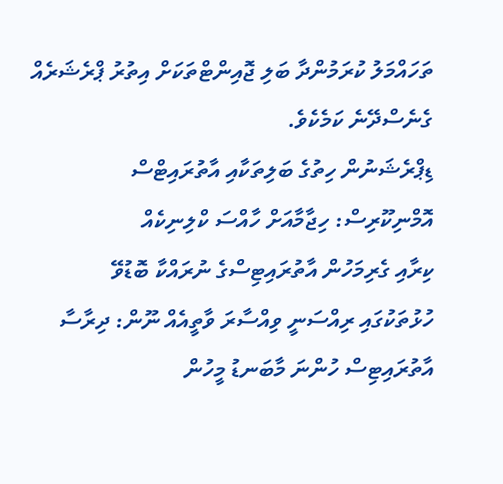ތަހައްމަލު ކުރަމުންދާ ބަލި ޖޮއިންޓްތަކަށް އިތުރު ޕްރެޝަރެއް ގެނެސްދޭނެ ކަމެކެވެ.
ޑިޕްރެޝަނުން ހިތުގެ ބަލިތަކާއި އާތުރައިޓްސް
އޮމްނިކޫރިސް: ހިޖާމާއަށް ހާއްސަ ކްލިނިކެއް
ކިރާއި ގެރިމަހުން އާތުރައިޓިސްގެ ނުރައްކާ ބޮޑުވޭ
ހުޅުތަކުގައި ރިއްސަނީ ވިއްސާރަ ވާތީއެއް ނޫން: ދިރާސާ
އާތުރައިޓިސް ހުންނަ މާބަނޑު މީހުން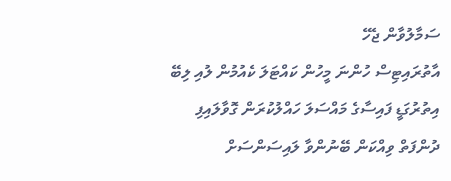ސަމާލުވާން ޖެހޭ
އާތުރައިޓިސް ހުންނަ މީހުން ކައްޓަލަ ކެއުމުން ލުއި ލިބޭ
އިތުރުގަޑީ ފައިސާގެ މައްސަލަ ހައްލުކުރަން ގޮވާލައިފި
ދުންފަތް ވިއްކަން ބޭނުންވާ ލައިސަންސަށް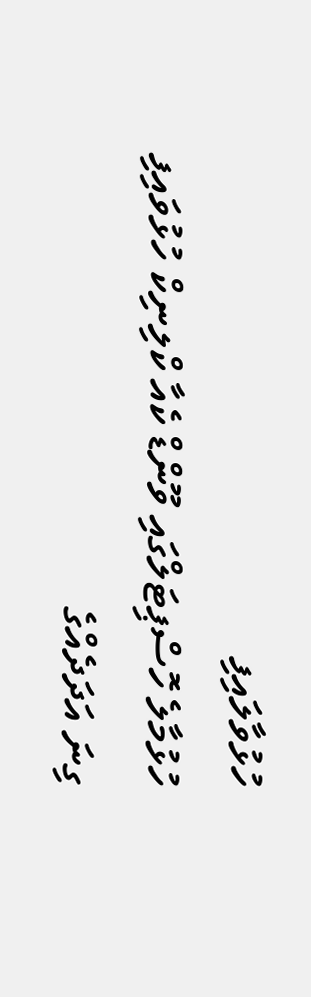ހުޅުވާލައިފި
ހުޅުމާލެ ހޮސްޕިޓަލްގައި ވޫންޑް ކެއާ ކްލިނިކް ހުޅުވައިފި
ގިނަ އަދަދެއްގެ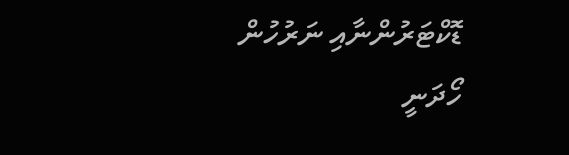ޑޮކްޓަރުންނާއި ނަރުހުން ހޯދަނީ